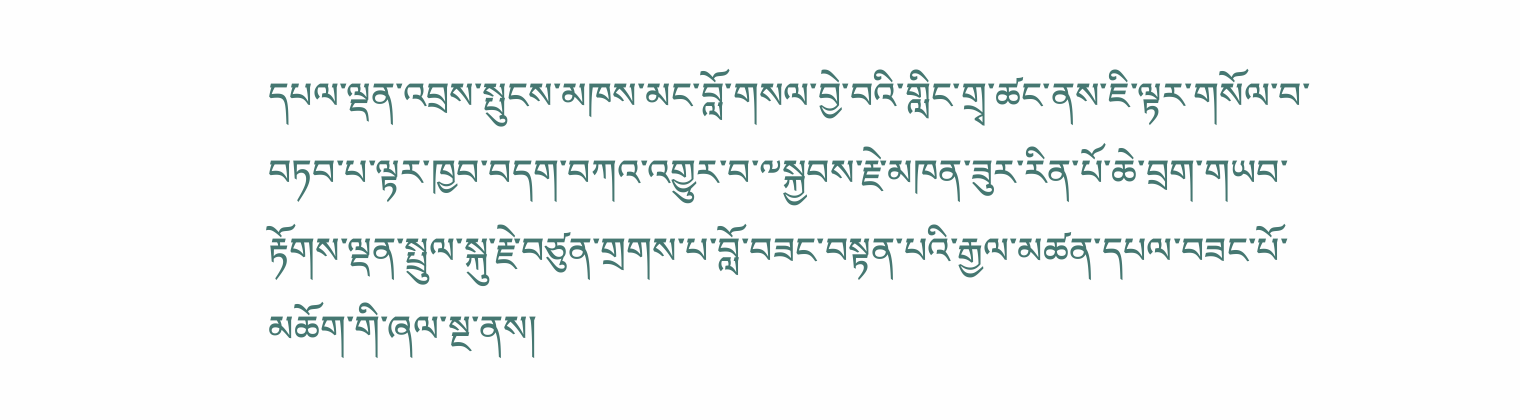དཔལ་ལྡན་འབྲས་སྤུངས་མཁས་མང་བློ་གསལ་བྱེ་བའི་གླིང་གྲྭ་ཚང་ནས་ཇི་ལྟར་གསོལ་བ་བཏབ་པ་ལྟར་ཁྱབ་བདག་བཀའ་འགྱུར་བ་༸སྐྱབས་རྗེ་མཁན་ཟུར་རིན་པོ་ཆེ་བྲག་གཡབ་རྟོགས་ལྡན་སྤྲུལ་སྐུ་རྗེ་བཙུན་གྲགས་པ་བློ་བཟང་བསྟན་པའི་རྒྱལ་མཚན་དཔལ་བཟང་པོ་མཆོག་གི་ཞལ་སྔ་ནས།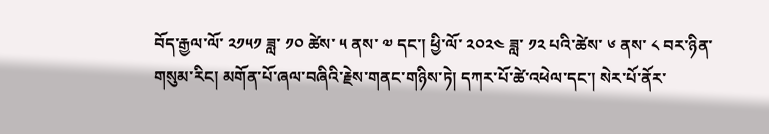བོད་རྒྱལ་ལོ་ ༢༡༥༡ ཟླ་ ༡༠ ཚེས་ ༥ ནས་ ༧ དང་། ཕྱི་ལོ་ ༢༠༢༤ ཟླ་ ༡༢ པའི་ཚེས་ ༦ ནས་ ༨ བར་ཉིན་གསུམ་རིང། མགོན་པོ་ཞལ་བཞིའི་རྗེས་གནང་གཉིས་ཏེ། དཀར་པོ་ཚེ་འཕེལ་དང་། སེར་པོ་ནོར་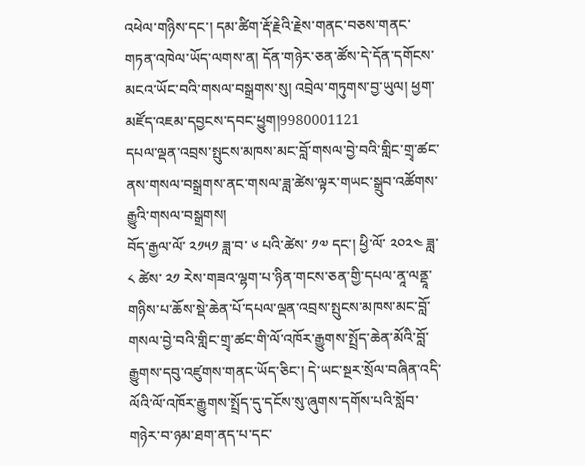འཕེལ་གཉིས་དང་། དམ་ཚིག་རྡོ་རྗེའི་རྗེས་གནང་བཅས་གནང་གཏན་འཁེལ་ཡོད་ལགས་ན། དོན་གཉེར་ཅན་ཚོས་དེ་དོན་དགོངས་མངའ་ཡོང་བའི་གསལ་བསྒྲགས་སུ། འབྲེལ་གཏུགས་བྱ་ཡུལ། ཕྱག་མཛོད་འཇམ་དབྱངས་དབང་ཕྱུག།9980001121
དཔལ་ལྡན་འབྲས་སྤུངས་མཁས་མང་བློ་གསལ་བྱེ་བའི་གླིང་གྲྭ་ཚང་ནས་གསལ་བསྒྲགས་ནང་གསལ་ཟླ་ཚེས་ལྟར་གཡང་སྒྲུབ་འཚོགས་རྒྱུའི་གསལ་བསྒྲགས།
བོད་རྒྱལ་ལོ་ ༢༡༥༡ ཟླ་བ་ ༦ པའི་ཚེས་ ༡༧ དང་། ཕྱི་ལོ་ ༢༠༢༤ ཟླ་ ༨ ཚེས་ ༢༡ རེས་གཟའ་ལྷག་པ་ཉིན་གངས་ཅན་གྱི་དཔལ་ནཱ་ལནྡཱ་གཉིས་པ་ཆོས་སྡེ་ཆེན་པོ་དཔལ་ལྡན་འབྲས་སྤུངས་མཁས་མང་བློ་གསལ་བྱེ་བའི་གླིང་གྲྭ་ཚང་གི་ལོ་འཁོར་རྒྱུགས་སྤྲོད་ཆེན་མོའི་བློ་རྒྱུགས་དབུ་འཛུགས་གནང་ཡོད་ཅིང་། དེ་ཡང་སྔར་སྲོལ་བཞིན་འདི་ལོའི་ལོ་འཁོར་རྒྱུགས་སྤྲོད་དུ་དངོས་སུ་ཞུགས་དགོས་པའི་སློབ་གཉེར་བ་ཉམ་ཐག་ནད་པ་དང་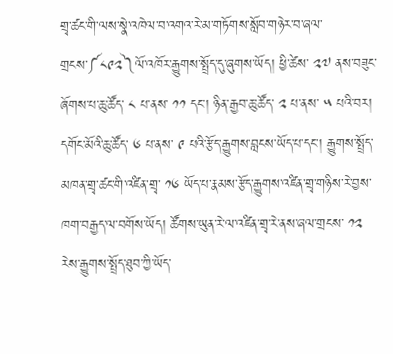གྲྭ་ཚང་གི་ལས་སྣེ་འཁེལ་བ་འགའ་རེ་མ་གཏོགས་སློབ་གཉེར་བ་ཞལ་གྲངས་༼༨༩༢༽ལོ་འཁོར་རྒྱུགས་སྤྲོད་དུ་ཞུགས་ཡོད། ཕྱི་ཚེས་ ༢༧ ནས་བཟུང་ཞོགས་པ་ཆུ་ཚོད་ ༨ པ་ནས་ ༡༡ དང་། ཉིན་རྒྱབ་ཆུ་ཚོད་ ༢ པ་ནས་ ༥ པའི་བར། དགོང་མོའི་ཆུ་ཚོད་ ༦ པ་ནས་ ༩ པའི་རྩོད་རྒྱུགས་བླངས་ཡོད་པ་དང་། རྒྱུགས་སྤྲོད་མཁན་གྲྭ་ཚང་གི་འཛིན་གྲྭ་ ༡༦ ཡོད་པ་རྣམས་རྩོད་རྒྱུགས་འཛིན་གྲྭ་གཉིས་རེ་བྱས་ཁག་བརྒྱད་ལ་བགོས་ཡོད། ཚོགས་ཡུན་རེ་ལ་འཛིན་གྲྭ་རེ་ནས་ཞལ་གྲངས་ ༡༢ རེས་རྒྱུགས་སྤྲོད་ཐུབ་ཀྱི་ཡོད་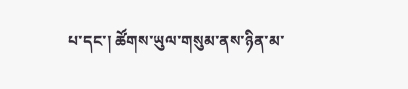པ་དང་། ཚོགས་ཡུལ་གསུམ་ནས་ཉིན་མ་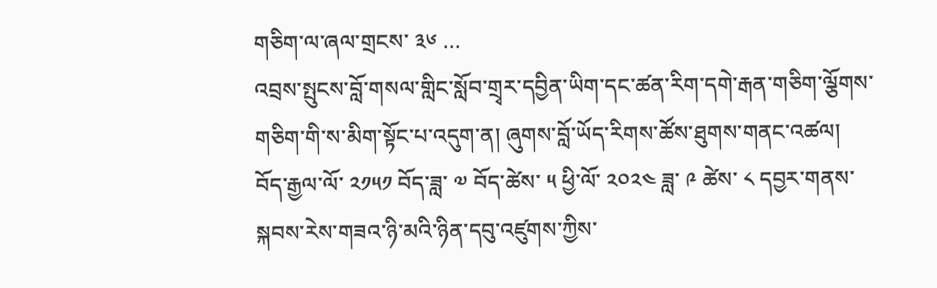གཅིག་ལ་ཞལ་གྲངས་ ༣༦ …
འབྲས་སྤུངས་བློ་གསལ་གླིང་སློབ་གྲྭར་དབྱིན་ཡིག་དང་ཚན་རིག་དགེ་རྒན་གཅིག་ལྕོགས་གཅིག་གི་ས་མིག་སྟོང་པ་འདུག་ན། ཞུགས་བློ་ཡོད་ཪིགས་ཚོས་ཐུགས་གནང་འཚལ།
བོད་རྒྱལ་ལོ་ ༢༡༥༡ བོད་ཟླ་ ༧ བོད་ཚེས་ ༥ ཕྱི་ལོ་ ༢༠༢༤ ཟླ་ ༩ ཚེས་ ༨ དབྱར་གནས་སྐབས་རེས་གཟའ་ཉི་མའི་ཉིན་དབུ་འཛུགས་ཀྱིས་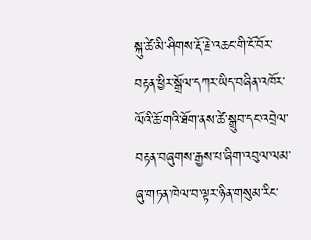སྐུ་ཚེ་མི་ཤིགས་རྡོ་རྗེ་འཆང་གི་ངོ་བོར་བརྟན་ཕྱིར་སྒྲོལ་དཀར་ཡིད་བཞིན་འཁོར་ལོའི་ཆོ་གའི་ཐོག་ནས་ཚེ་སྒྲུབ་དང་འབྲེལ་བརྟན་བཞུགས་རྒྱས་པ་ཞིག་འབུལ་ལམ་ཞུ་གཏན་ཁེལ་བ་ལྟར་ཉིན་གསུམ་རིང་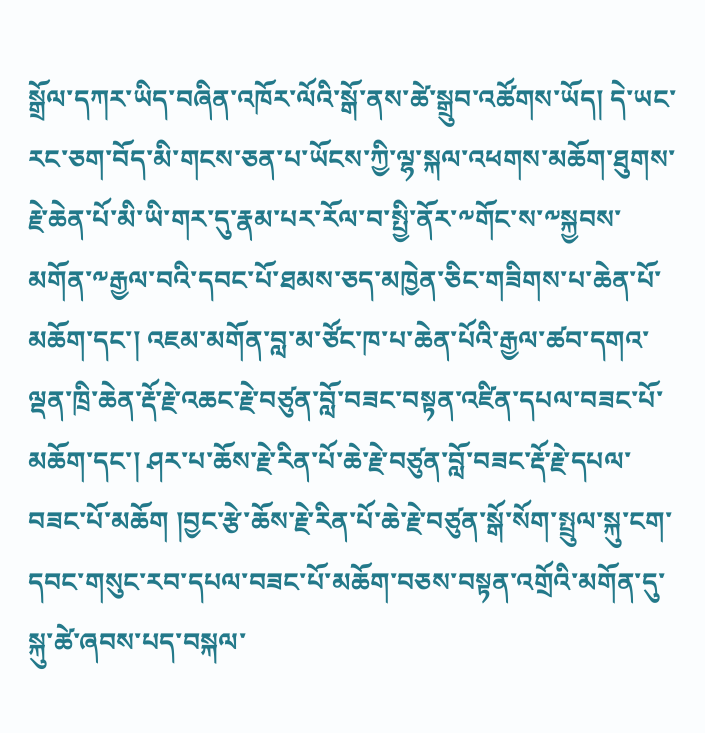སྒྲོལ་དཀར་ཡིད་བཞིན་འཁོར་ལོའི་སྒོ་ནས་ཚེ་སྒྲུབ་འཚོགས་ཡོད། དེ་ཡང་རང་ཅག་བོད་མི་གངས་ཅན་པ་ཡོངས་ཀྱི་ལྷ་སྐལ་འཕགས་མཆོག་ཐུགས་རྗེ་ཆེན་པོ་མི་ཡི་གར་དུ་རྣམ་པར་རོལ་བ་སྤྱི་ནོར་༸གོང་ས་༸སྐྱབས་མགོན་༸རྒྱལ་བའི་དབང་པོ་ཐམས་ཅད་མཁྱེན་ཅིང་གཟིགས་པ་ཆེན་པོ་མཆོག་དང་། འཇམ་མགོན་བླ་མ་ཙོང་ཁ་པ་ཆེན་པོའི་རྒྱལ་ཚབ་དགའ་ལྡན་ཁྲི་ཆེན་རྡོ་རྗེ་འཆང་རྗེ་བཙུན་བློ་བཟང་བསྟན་འཛིན་དཔལ་བཟང་པོ་མཆོག་དང་། ཤར་པ་ཆོས་རྗེ་རིན་པོ་ཆེ་རྗེ་བཙུན་བློ་བཟང་རྡོ་རྗེ་དཔལ་བཟང་པོ་མཆོག །བྱང་རྩེ་ཆོས་རྗེ་རིན་པོ་ཆེ་རྗེ་བཙུན་སྒོ་སོག་སྤྲུལ་སྐུ་ངག་དབང་གསུང་རབ་དཔལ་བཟང་པོ་མཆོག་བཅས་བསྟན་འགྲོའི་མགོན་དུ་སྐུ་ཚེ་ཞབས་པད་བསྐལ་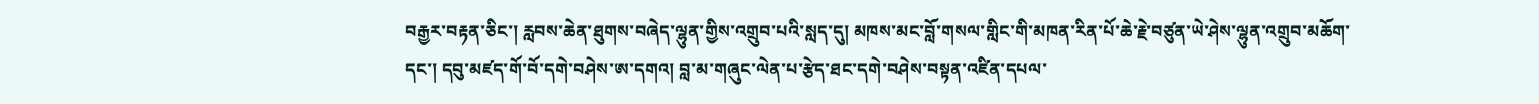བརྒྱར་བརྟན་ཅིང་། རླབས་ཆེན་ཐུགས་བཞེད་ལྷུན་གྱིས་འགྲུབ་པའི་སླད་དུ། མཁས་མང་བློ་གསལ་གླིང་གི་མཁན་རིན་པོ་ཆེ་རྗེ་བཙུན་ཡེ་ཤེས་ལྷུན་འགྲུབ་མཆོག་དང་། དབུ་མཛད་གོ་བོ་དགེ་བཤེས་ཨ་དགའ། བླ་མ་གཞུང་ལེན་པ་རྩེད་ཐང་དགེ་བཤེས་བསྟན་འཛིན་དཔལ་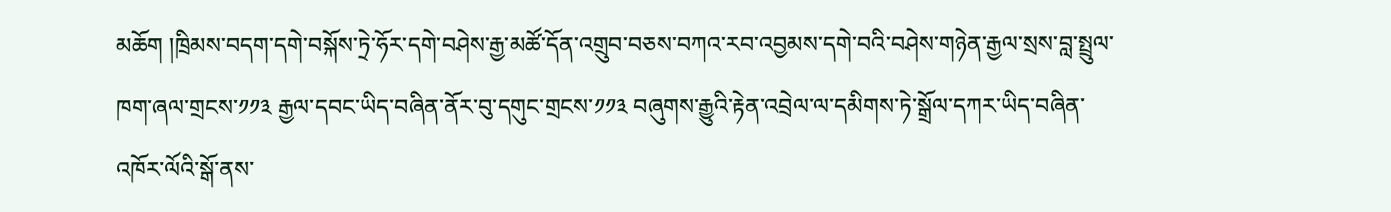མཆོག །ཁྲིམས་བདག་དགེ་བསྐོས་ཏྲེ་ཧོར་དགེ་བཤེས་རྒྱ་མཚོ་དོན་འགྲུབ་བཅས་བཀའ་རབ་འབྱམས་དགེ་བའི་བཤེས་གཉེན་རྒྱལ་སྲས་བླ་སྤྲུལ་ཁག་ཞལ་གྲངས་༡༡༣ རྒྱལ་དབང་ཡིད་བཞིན་ནོར་བུ་དགུང་གྲངས་༡༡༣ བཞུགས་རྒྱུའི་རྟེན་འབྲེལ་ལ་དམིགས་ཏེ་སྒྲོལ་དཀར་ཡིད་བཞིན་འཁོར་ལོའི་སྒོ་ནས་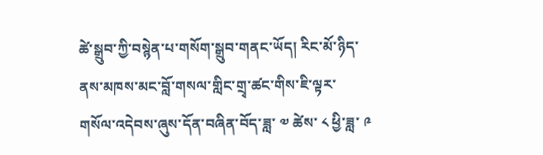ཚེ་སྒྲུབ་ཀྱི་བསྙེན་པ་གསོག་སྒྲུབ་གནང་ཡོད། རིང་མོ་ཉིད་ནས་མཁས་མང་བློ་གསལ་གླིང་གྲྭ་ཚང་གིས་ཇི་ལྟར་གསོལ་འདེབས་ཞུས་དོན་བཞིན་བོད་ཟླ་ ༧ ཚེས་ ༨ ཕྱི་ཟླ་ ༩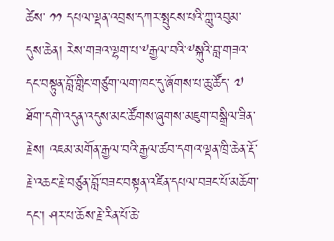ཚེས་ ༡༡ དཔལ་ལྡན་འབྲས་དཀར་སྤུངས་པའི་ཀླུ་འབུམ་དུས་ཆེན། རེས་གཟའ་ལྷག་པ་༸རྒྱལ་བའི་༸སྐུའི་བླ་གཟའ་དང་བསྟུན་བློ་གླིང་གཙུག་ལག་ཁང་དུ་ཞོགས་པ་ཆུ་ཚོད་ ༧ ཐོག་དགེ་འདུན་འདུས་མང་ཚོགས་ཞུགས་མཇུག་བསྒྲིལ་ཟིན་རྗེས། འཇམ་མགོན་རྒྱལ་བའི་རྒྱལ་ཚབ་དགའ་ལྡན་ཁྲི་ཆེན་རྡོ་རྗེ་འཆང་རྗེ་བཙུན་བློ་བཟང་བསྟན་འཛིན་དཔལ་བཟང་པོ་མཆོག་དང་། ཤར་པ་ཆོས་རྗེ་རིན་པོ་ཆེ་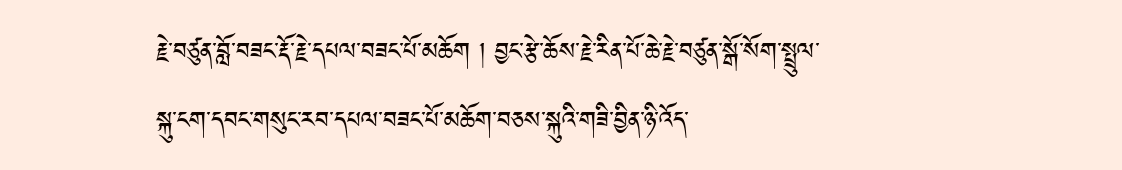རྗེ་བཙུན་བློ་བཟང་རྡོ་རྗེ་དཔལ་བཟང་པོ་མཆོག ། བྱང་རྩེ་ཆོས་རྗེ་རིན་པོ་ཆེ་རྗེ་བཙུན་སྒོ་སོག་སྤྲུལ་སྐུ་ངག་དབང་གསུང་རབ་དཔལ་བཟང་པོ་མཆོག་བཅས་སྐུའི་གཟི་བྱིན་ཉི་འོད་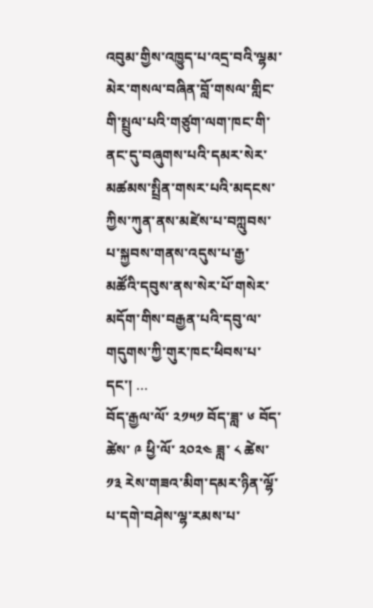འབུམ་གྱིས་འཁྱུད་པ་འདྲ་བའི་ལྷམ་མེར་གསལ་བཞིན་བློ་གསལ་གླིང་གི་སྤྲུལ་པའི་གཙུག་ལག་ཁང་གི་ནང་དུ་བཞུགས་པའི་དམར་སེར་མཚམས་སྤྲིན་གསར་པའི་མདངས་ཀྱིས་ཀུན་ནས་མཛེས་པ་བཀླུབས་པ་སྐྱབས་གནས་འདུས་པ་རྒྱ་མཚོའི་དབུས་ནས་སེར་པོ་གསེར་མདོག་གིས་བརྒྱན་པའི་དབུ་ལ་གདུགས་ཀྱི་གུར་ཁང་ཕིབས་པ་དང་། …
བོད་རྒྱལ་ལོ་ ༢༡༥༡ བོད་ཟླ་ ༦ བོད་ཚེས་ ༩ ཕྱི་ལོ་ ༢༠༢༤ ཟླ་ ༨ ཚེས་ ༡༣ རེས་གཟའ་མིག་དམར་ཉིན་ལྷོ་པ་དགེ་བཤེས་ལྷ་རམས་པ་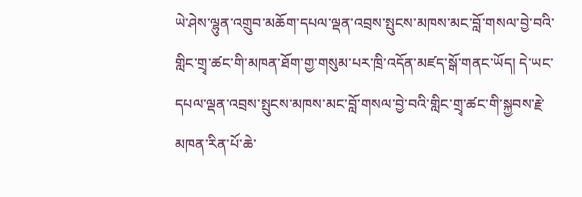ཡེ་ཤེས་ལྷུན་འགྲུབ་མཆོག་དཔལ་ལྡན་འབྲས་སྤུངས་མཁས་མང་བློ་གསལ་བྱེ་བའི་གླིང་གྲྭ་ཚང་གི་མཁན་ཐོག་གྱ་གསུམ་པར་ཁྲི་འདོན་མཛད་སྒོ་གནང་ཡོད། དེ་ཡང་དཔལ་ལྡན་འབྲས་སྤུངས་མཁས་མང་བློ་གསལ་བྱེ་བའི་གླིང་གྲྭ་ཚང་གི་སྐྱབས་རྗེ་མཁན་རིན་པོ་ཆེ་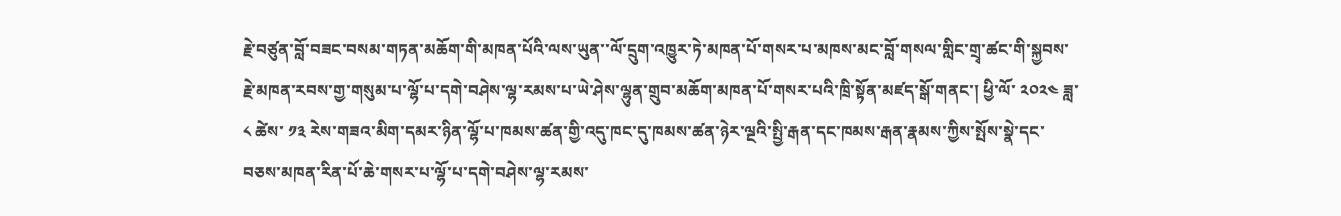རྗེ་བཙུན་བློ་བཟང་བསམ་གཏན་མཆོག་གི་མཁན་པོའི་ལས་ཡུན་་ལོ་དྲུག་འཁྱུར་ཏེ་མཁན་པོ་གསར་པ་མཁས་མང་བློ་གསལ་གླིང་གྲྭ་ཚང་གི་སྐྱབས་རྗེ་མཁན་རབས་གྱ་གསུམ་པ་ལྷོ་པ་དགེ་བཤེས་ལྷ་རམས་པ་ཡེ་ཤེས་ལྷུན་གྲུབ་མཆོག་མཁན་པོ་གསར་པའི་ཁྲི་སྟོན་མཛད་སྒོ་གནང་། ཕྱི་ལོ་ ༢༠༢༤ ཟླ་ ༨ ཚེས་ ༡༣ རེས་གཟའ་མིག་དམར་ཉིན་ལྷོ་པ་ཁམས་ཚན་གྱི་འདུ་ཁང་དུ་ཁམས་ཚན་ཉེར་ལྔའི་སྤྱི་རྒན་དང་ཁམས་རྒན་རྣམས་ཀྱིས་སྤོས་སྣེ་དང་བཅས་མཁན་རིན་པོ་ཆེ་གསར་པ་ལྷོ་པ་དགེ་བཤེས་ལྷ་རམས་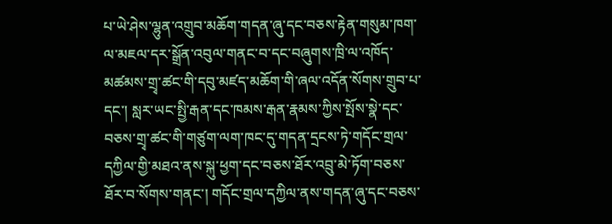པ་ཡེ་ཤེས་ལྷུན་འགྲུབ་མཆོག་གདན་ཞུ་དང་བཅས་རྟེན་གསུམ་ཁག་ལ་མཇལ་དར་སྒྲོན་འབུལ་གནང་བ་དང་བཞུགས་ཁྲི་ལ་འཁོད་མཚམས་གྲྭ་ཚང་གི་དབུ་མཛད་མཆོག་གི་ཞལ་འདོན་སོགས་གྲུབ་པ་དང་། སླར་ཡང་སྤྱི་རྒན་དང་ཁམས་རྒན་རྣམས་ཀྱིས་སྤོས་སྣེ་དང་བཅས་གྲྭ་ཚང་གི་གཙུག་ལག་ཁང་དུ་གདན་དྲངས་ཏེ་གདོང་གྲལ་དཀྱིལ་གྱི་མཐའ་ནས་སྐུ་ཕྱག་དང་བཅས་ཐོར་འབྲུ་མེ་ཏོག་བཅས་ཐོར་བ་སོགས་གནང་། གདོང་གྲལ་དཀྱིལ་ནས་གདན་ཞུ་དང་བཅས་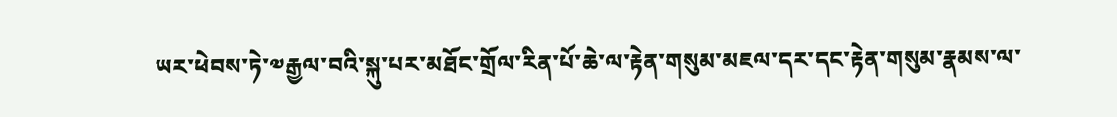ཡར་ཕེབས་ཏེ་༧རྒྱལ་བའི་སྐུ་པར་མཐོང་གྲོལ་རིན་པོ་ཆེ་ལ་རྟེན་གསུམ་མཇལ་དར་དང་རྟེན་གསུམ་རྣམས་ལ་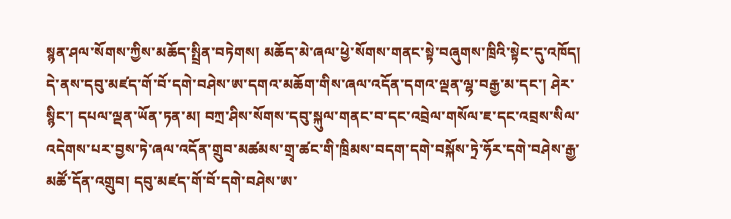སྙན་ཤལ་སོགས་ཀྱིས་མཆོད་སྤྲིན་བཏེགས། མཆོད་མེ་ཞལ་ཕྱེ་སོགས་གནང་སྟེ་བཞུགས་ཁྲིའི་སྟེང་དུ་འཁོད། དེ་ནས་དབུ་མཛད་གོ་བོ་དགེ་བཤེས་ཨ་དགའ་མཆོག་གིས་ཞལ་འདོན་དགའ་ལྡན་ལྷ་བརྒྱ་མ་དང་། ཤེར་སྙིང་། དཔལ་ལྡན་ཡོན་ཏན་མ། བཀྲ་ཤིས་སོགས་དབུ་སྐུལ་གནང་བ་དང་འབྲེལ་གསོལ་ཇ་དང་འབྲས་སིལ་འདེགས་པར་བྱས་ཏེ་ཞལ་འདོན་གྲུབ་མཚམས་གྲྭ་ཚང་གི་ཁྲིམས་བདག་དགེ་བསྐོས་ཏྲེ་ཧོར་དགེ་བཤེས་རྒྱ་མཚོ་དོན་འགྲུབ། དབུ་མཛད་གོ་བོ་དགེ་བཤེས་ཨ་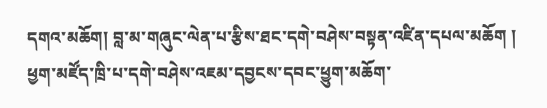དགའ་མཆོག། བླ་མ་གཞུང་ལེན་པ་རྩིས་ཐང་དགེ་བཤེས་བསྟན་འཛིན་དཔལ་མཆོག ། ཕྱག་མཛོད་ཁྲི་པ་དགེ་བཤེས་འཇམ་དབྱངས་དབང་ཕྱུག་མཆོག་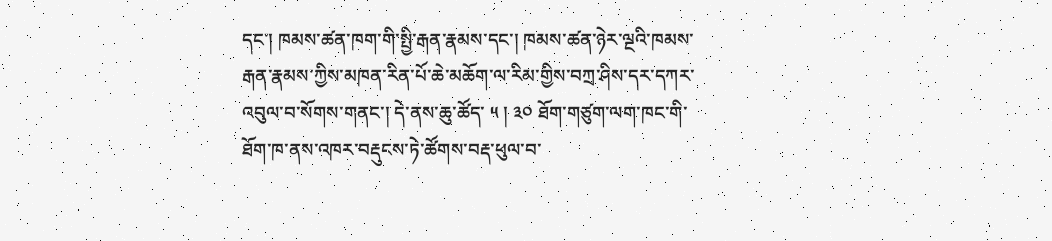དང་། ཁམས་ཚན་ཁག་གི་སྤྱི་རྒན་རྣམས་དང་། ཁམས་ཚན་ཉེར་ལྔའི་ཁམས་རྒན་རྣམས་ཀྱིས་མཁན་རིན་པོ་ཆེ་མཆོག་ལ་རིམ་གྱིས་བཀྲ་ཤིས་དར་དཀར་འབུལ་བ་སོགས་གནང་། དེ་ནས་ཆུ་ཚོད་ ༥ ། ༣༠ ཐོག་གཙུག་ལག་ཁང་གི་ཐོག་ཁ་ནས་འཁར་བརྡུངས་ཏེ་ཚོགས་བརྡ་ཕུལ་བ་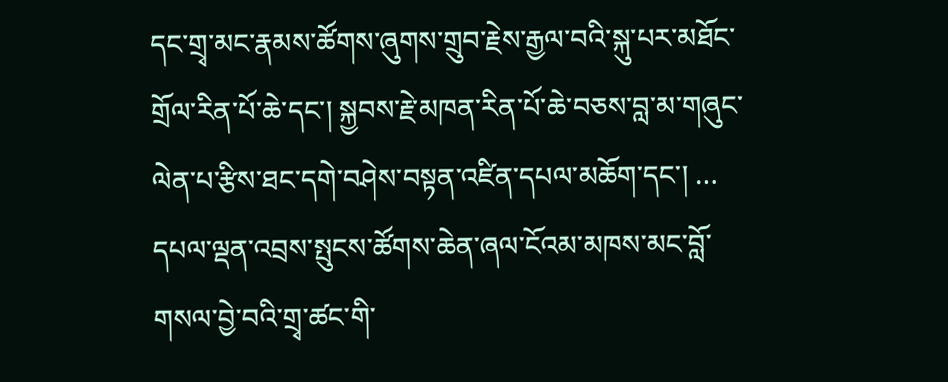དང་གྲྭ་མང་རྣམས་ཚོགས་ཞུགས་གྲུབ་རྗེས་རྒྱལ་བའི་སྐུ་པར་མཐོང་གྲོལ་རིན་པོ་ཆེ་དང་། སྐྱབས་རྗེ་མཁན་རིན་པོ་ཆེ་བཅས་བླ་མ་གཞུང་ལེན་པ་རྩིས་ཐང་དགེ་བཤེས་བསྟན་འཛིན་དཔལ་མཆོག་དང་། …
དཔལ་ལྡན་འབྲས་སྤུངས་ཚོགས་ཆེན་ཞལ་ངོའམ་མཁས་མང་བློ་གསལ་བྱེ་བའི་གྲྭ་ཚང་གི་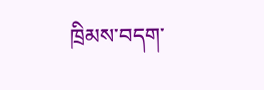ཁྲིམས་བདག་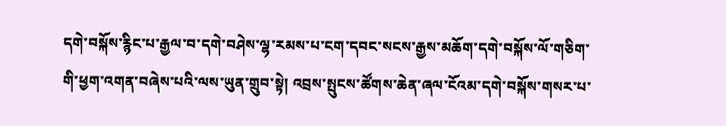དགེ་བསྐོས་རྙིང་པ་རྒྱལ་བ་དགེ་བཤེས་ལྷ་རམས་པ་ངག་དབང་སངས་རྒྱས་མཆོག་དགེ་བསྐོས་ལོ་གཅིག་གི་ཕྱག་འགན་བཞེས་པའི་ལས་ཡུན་གྲུབ་སྟེ། འབྲས་སྤུངས་ཚོགས་ཆེན་ཞལ་ངོའམ་དགེ་བསྐོས་གསར་པ་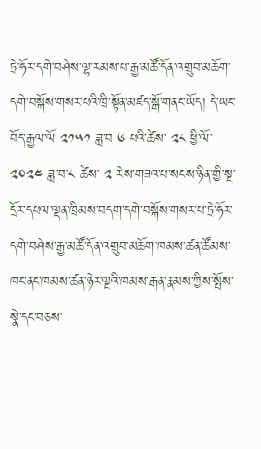ཏྲེ་ཧོར་དགེ་བཤེས་ལྷ་རམས་པ་རྒྱ་མཚོ་དོན་འགྲུབ་མཆོག་དགེ་བསྐོས་གསར་པའི་ཁྲི་སྟོན་མཛད་སྒོ་གནང་ཡོད། དེ་ཡང་བོད་རྒྱལ་ལོ ༢༡༥༡ ཟླ་བ ༦ པའི་ཚེས་ ༢༨ ཕྱི་ལོ་༢༠༢༤ ཟླ་བ་༨ ཚེས་ ༢ རེས་གཟའ་པ་སངས་ཉིན་གྱི་སྔ་དྲོར་དཔལ་ལྡན་ཁྲིམས་བདག་དགེ་བསྐོས་གསར་པ་ཏྲེ་ཧོར་དགེ་བཤེས་རྒྱ་མཚོ་དོན་འགྲུབ་མཆོག་ཁམས་ཚན་ཚོམས་ཁང་ནང་ཁམས་ཚན་ཉེར་ལྔའི་ཁམས་རྒན་རྣམས་ཀྱིས་སྤོས་སྣེ་དང་བཅས་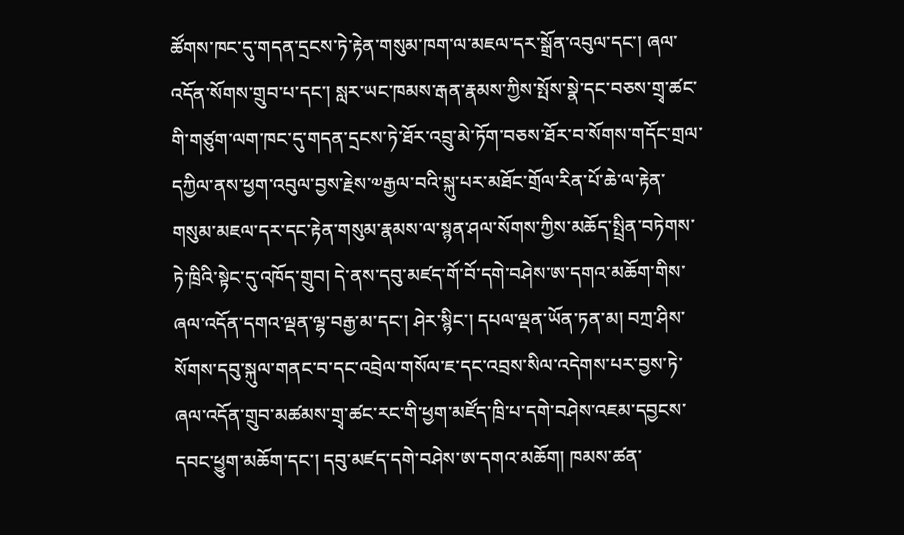ཚོགས་ཁང་དུ་གདན་དྲངས་ཏེ་རྟེན་གསུམ་ཁག་ལ་མཇལ་དར་སྒྲོན་འབུལ་དང་། ཞལ་འདོན་སོགས་གྲུབ་པ་དང་། སླར་ཡང་ཁམས་རྒན་རྣམས་ཀྱིས་སྤོས་སྣེ་དང་བཅས་གྲྭ་ཚང་གི་གཙུག་ལག་ཁང་དུ་གདན་དྲངས་ཏེ་ཐོར་འབྲུ་མེ་ཏོག་བཅས་ཐོར་བ་སོགས་གདོང་གྲལ་དཀྱིལ་ནས་ཕྱག་འབུལ་བྱས་རྗེས་༧རྒྱལ་བའི་སྐུ་པར་མཐོང་གྲོལ་རིན་པོ་ཆེ་ལ་རྟེན་གསུམ་མཇལ་དར་དང་རྟེན་གསུམ་རྣམས་ལ་སྙན་ཤལ་སོགས་ཀྱིས་མཆོད་སྤྲིན་བཏེགས་ཏེ་ཁྲིའི་སྟེང་དུ་འཁོད་གྲུབ། དེ་ནས་དབུ་མཛད་གོ་བོ་དགེ་བཤེས་ཨ་དགའ་མཆོག་གིས་ཞལ་འདོན་དགའ་ལྡན་ལྷ་བརྒྱ་མ་དང་། ཤེར་སྙིང་། དཔལ་ལྡན་ཡོན་ཏན་མ། བཀྲ་ཤིས་སོགས་དབུ་སྐུལ་གནང་བ་དང་འབྲེལ་གསོལ་ཇ་དང་འབྲས་སིལ་འདེགས་པར་བྱས་ཏེ་ཞལ་འདོན་གྲུབ་མཚམས་གྲྭ་ཚང་རང་གི་ཕྱག་མཛོད་ཁྲི་པ་དགེ་བཤེས་འཇམ་དབྱངས་དབང་ཕྱུག་མཆོག་དང་། དབུ་མཛད་དགེ་བཤེས་ཨ་དགའ་མཆོག། ཁམས་ཚན་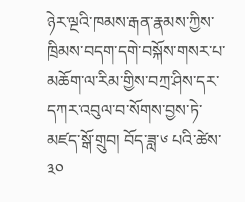ཉེར་ལྔའི་ཁམས་རྒན་རྣམས་ཀྱིས་ཁྲིམས་བདག་དགེ་བསྐོས་གསར་པ་མཆོག་ལ་རིམ་གྱིས་བཀྲ་ཤིས་དར་དཀར་འབུལ་བ་སོགས་བྱས་ཏེ་མཛད་སྒོ་གྲུབ། བོད་ཟླ་༦ པའི་ཚེས་ ༣༠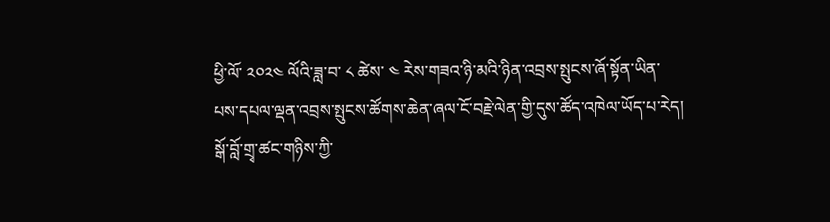ཕྱི་ལོ་ ༢༠༢༤ ལོའི་ཟླ་བ་ ༨ ཚེས་ ༤ རེས་གཟའ་ཉི་མའི་ཉིན་འབྲས་སྤུངས་ཞོ་སྟོན་ཡིན་པས་དཔལ་ལྡན་འབྲས་སྤུངས་ཚོགས་ཆེན་ཞལ་ངོ་བརྗེ་ལེན་གྱི་དུས་ཚོད་འཁེལ་ཡོད་པ་རེད། སྒོ་བློ་གྲྭ་ཚང་གཉིས་ཀྱི་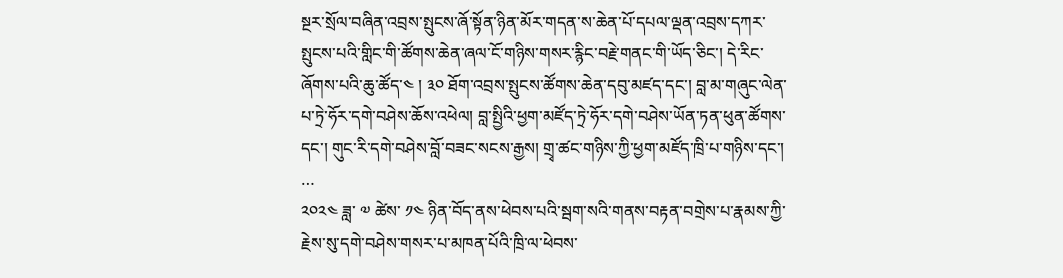སྔར་སྲོལ་བཞིན་འབྲས་སྤུངས་ཞོ་སྟོན་ཉིན་མོར་གདན་ས་ཆེན་པོ་དཔལ་ལྡན་འབྲས་དཀར་སྤུངས་པའི་གླིང་གི་ཚོགས་ཆེན་ཞལ་ངོ་གཉིས་གསར་རྙིང་བརྗེ་གནང་གི་ཡོད་ཅིང་། དེ་རིང་ཞོགས་པའི་ཆུ་ཚོད་༤ ། ༣༠ ཐོག་འབྲས་སྤུངས་ཚོགས་ཆེན་དབུ་མཛད་དང་། བླ་མ་གཞུང་ལེན་པ་ཏྲེ་ཧོར་དགེ་བཤེས་ཆོས་འཕེལ། བླ་སྤྱིའི་ཕྱག་མཛོད་ཏྲེ་ཧོར་དགེ་བཤེས་ཡོན་ཏན་ཕུན་ཚོགས་དང་། གུང་རི་དགེ་བཤེས་བློ་བཟང་སངས་རྒྱས། གྲྭ་ཚང་གཉིས་ཀྱི་ཕྱག་མཛོད་ཁྲི་པ་གཉིས་དང་། …
༢༠༢༤ ཟླ་ ༧ ཚེས་ ༡༤ ཉིན་བོད་ནས་ཕེབས་པའི་སྦག་སའི་གནས་བརྟན་བགྲེས་པ་རྣམས་ཀྱི་རྗེས་སུ་དགེ་བཤེས་གསར་པ་མཁན་པོའི་ཁྲི་ལ་ཕེབས་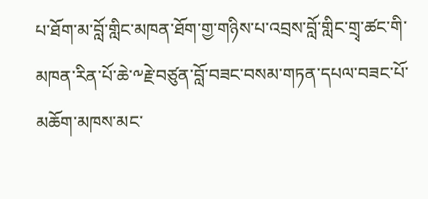པ་ཐོག་མ་བློ་གླིང་མཁན་ཐོག་གྱ་གཉིས་པ་འབྲས་བློ་གླིང་གྲྭ་ཚང་གི་མཁན་རིན་པོ་ཆེ་༸རྗེ་བཙུན་བློ་བཟང་བསམ་གཏན་དཔལ་བཟང་པོ་མཆོག་མཁས་མང་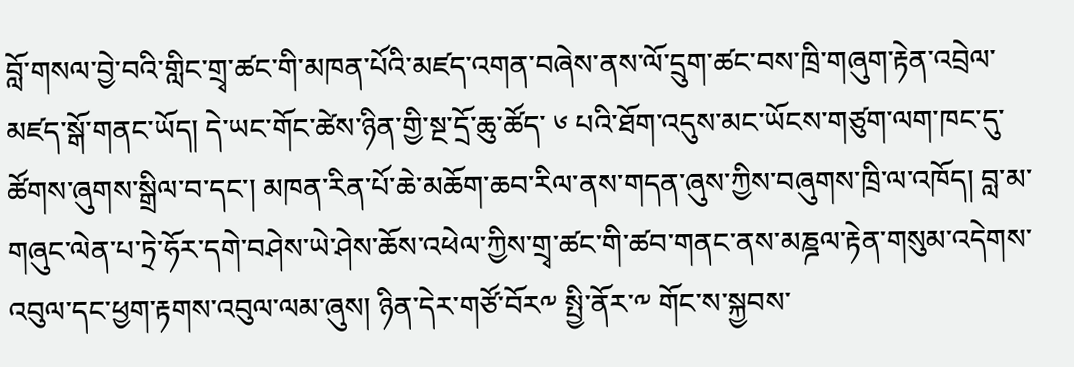བློ་གསལ་བྱེ་བའི་གླིང་གྲྭ་ཚང་གི་མཁན་པོའི་མཛད་འགན་བཞེས་ནས་ལོ་དྲུག་ཚང་བས་ཁྲི་གཞུག་རྟེན་འབྲེལ་མཛད་སྒོ་གནང་ཡོད། དེ་ཡང་གོང་ཚེས་ཉིན་གྱི་སྔ་དྲོ་ཆུ་ཚོད་ ༦ པའི་ཐོག་འདུས་མང་ཡོངས་གཙུག་ལག་ཁང་དུ་ཚོགས་ཞུགས་སྒྲིལ་བ་དང་། མཁན་རིན་པོ་ཆེ་མཆོག་ཆབ་རིལ་ནས་གདན་ཞུས་ཀྱིས་བཞུགས་ཁྲི་ལ་འཁོད། བླ་མ་གཞུང་ལེན་པ་ཏྲེ་ཧོར་དགེ་བཤེས་ཡེ་ཤེས་ཆོས་འཕེལ་ཀྱིས་གྲྭ་ཚང་གི་ཚབ་གནང་ནས་མཎྜལ་རྟེན་གསུམ་འདེགས་འབུལ་དང་ཕྱག་རྟགས་འབུལ་ལམ་ཞུས། ཉིན་དེར་གཙོ་བོར༸ སྤྱི་ནོར་༸ གོང་ས་སྐྱབས་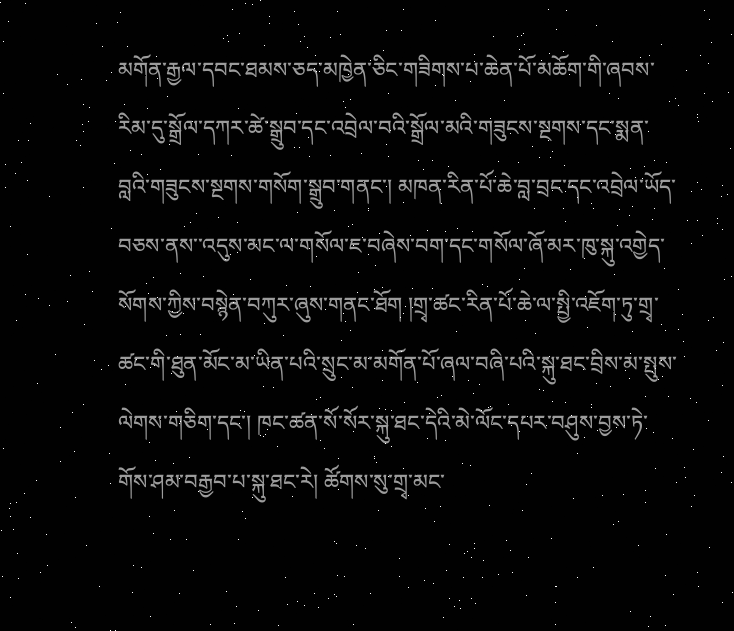མགོན་རྒྱལ་དབང་ཐམས་ཅད་མཁྱེན་ཅིང་གཟིགས་པ་ཆེན་པོ་མཆོག་གི་ཞབས་རིམ་དུ་སྒྲོལ་དཀར་ཚེ་སྒྲུབ་དང་འབྲེལ་བའི་སྒྲོལ་མའི་གཟུངས་སྔགས་དང་སྨན་བླའི་གཟུངས་སྔགས་གསོག་སྒྲུབ་གནང་། མཁན་རིན་པོ་ཆེ་བླ་བྲང་དང་འབྲེལ་ཡོད་བཅས་ནས་་འདུས་མང་ལ་གསོལ་ཇ་བཞེས་བག་དང་གསོལ་ཞོ་མར་ཁུ་སྐུ་འགྱེད་སོགས་ཀྱིས་བསྙེན་བཀུར་ཞུས་གནང་ཐོག །གྲྭ་ཚང་རིན་པོ་ཆེ་ལ་སྤྱི་འཇོག་ཏུ་གྲྭ་ཚང་གི་ཐུན་མོང་མ་ཡིན་པའི་སྲུང་མ་མགོན་པོ་ཞལ་བཞི་པའི་སྐུ་ཐང་བྲིས་མ་སྤུས་ལེགས་གཅིག་དང་། ཁང་ཚན་སོ་སོར་སྐུ་ཐང་དེའི་མེ་ལོང་དཔར་བཤུས་བྱས་ཏེ་གོས་ཤམ་བརྒྱབ་པ་སྐུ་ཐང་རེ། ཚོགས་སུ་གྲྭ་མང་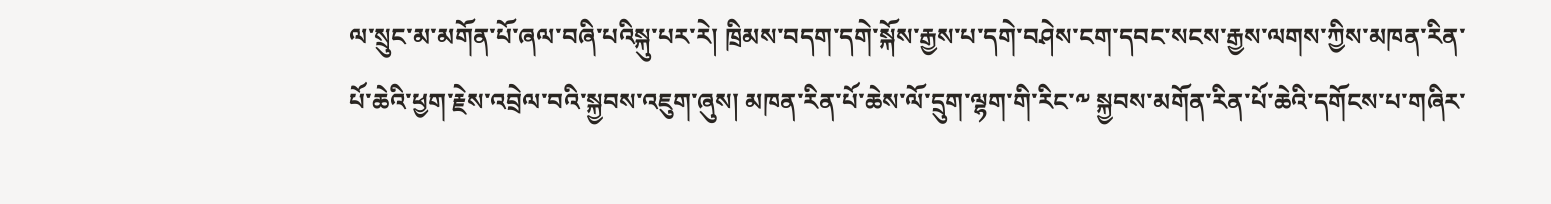ལ་སྲུང་མ་མགོན་པོ་ཞལ་བཞི་པའིསྐུ་པར་རེ། ཁྲིམས་བདག་དགེ་སྐོས་རྒྱས་པ་དགེ་བཤེས་ངག་དབང་སངས་རྒྱས་ལགས་ཀྱིས་མཁན་རིན་པོ་ཆེའི་ཕྱག་རྗེས་འབྲེལ་བའི་སྐྱབས་འཇུག་ཞུས། མཁན་རིན་པོ་ཆེས་ལོ་དྲུག་ལྷག་གི་རིང་༸ སྐྱབས་མགོན་རིན་པོ་ཆེའི་དགོངས་པ་གཞིར་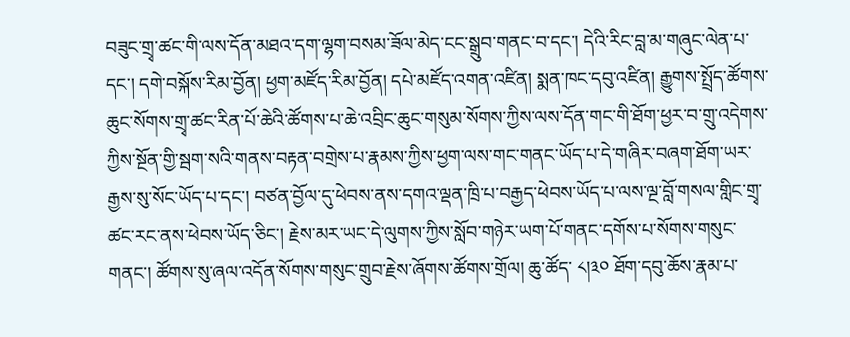བཟུང་གྲྭ་ཚང་གི་ལས་དོན་མཐའ་དག་ལྷག་བསམ་ཟོལ་མེད་ངང་སྒྲུབ་གནང་བ་དང་། དེའི་རིང་བླ་མ་གཞུང་ལེན་པ་དང་། དགེ་བསྐོས་རིམ་བྱོན། ཕྱག་མཛོད་རིམ་བྱོན། དཔེ་མཛོད་འགན་འཛིན། སྨན་ཁང་དབུ་འཛིན། རྒྱུགས་སྤྲོད་ཚོགས་ཆུང་སོགས་གྲྭ་ཚང་རིན་པོ་ཆེའི་ཚོགས་པ་ཆེ་འབྲིང་ཆུང་གསུམ་སོགས་ཀྱིས་ལས་དོན་གང་གི་ཐོག་ཕྱར་བ་གྲུ་འདེགས་ཀྱིས་སྔོན་གྱི་སྦག་སའི་གནས་བརྟན་བགྲེས་པ་རྣམས་ཀྱིས་ཕྱག་ལས་གང་གནང་ཡོད་པ་དེ་གཞིར་བཞག་ཐོག་ཡར་རྒྱས་སུ་སོང་ཡོད་པ་དང་། བཙན་བྱོལ་དུ་ཕེབས་ནས་དགའ་ལྡན་ཁྲི་པ་བརྒྱད་ཕེབས་ཡོད་པ་ལས་ལྔ་བློ་གསལ་གླིང་གྲྭ་ཚང་རང་ནས་ཕེབས་ཡོད་ཅིང་། རྗེས་མར་ཡང་དེ་ལུགས་ཀྱིས་སློབ་གཉེར་ཡག་པོ་གནང་དགོས་པ་སོགས་གསུང་གནང་། ཚོགས་སུ་ཞལ་འདོན་སོགས་གསུང་གྲུབ་རྗེས་ཞོགས་ཚོགས་གྲོལ། ཆུ་ཚོད་ ༨།༣༠ ཐོག་དབུ་ཆོས་རྣམ་པ་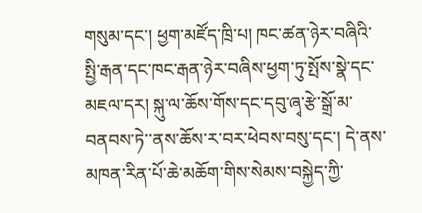གསུམ་དང་། ཕྱག་མཛོད་ཁྲི་པ། ཁང་ཚན་ཉེར་བཞིའི་སྤྱི་རྒན་དང་ཁང་རྒན་ཉེར་བཞིས་ཕྱག་ཏུ་སྤོས་སྣེ་དང་མཇལ་དར། སྐུ་ལ་ཆོས་གོས་དང་དབུ་ཞྭ་རྩེ་སྒྲོ་མ་བནབས་ཏེ་་ནས་ཆོས་ར་བར་ཕེབས་བསུ་དང་། དེ་ནས་མཁན་རིན་པོ་ཆེ་མཆོག་གིས་སེམས་བསྐྱེད་ཀྱི་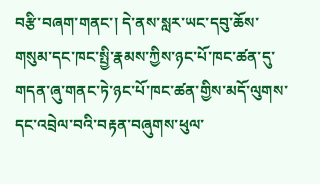བརྩི་བཞག་གནང་། དེ་ནས་སླར་ཡང་དབུ་ཆོས་གསུམ་དང་ཁང་སྤྱི་རྣམས་ཀྱིས་ཉང་པོ་ཁང་ཚན་དུ་གདན་ཞུ་གནང་ཏེ་ཉང་པོ་ཁང་ཚན་གྱིས་མདོ་ལུགས་དང་འབྲེལ་བའི་བརྟན་བཞུགས་ཕུལ་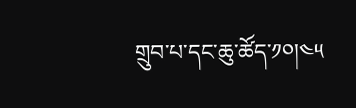གྲུབ་པ་དང་ཆུ་ཚོད་༡༠།༤༥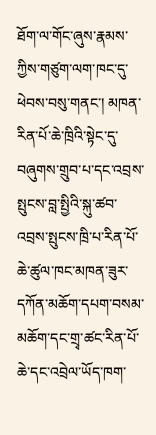ཐོག་ལ་གོང་ཞུས་རྣམས་ཀྱིས་གཙུག་ལག་ཁང་དུ་ཕེབས་བསུ་གནང་། མཁན་རིན་པོ་ཆེ་ཁྲིའི་སྟེང་དུ་བཞུགས་གྲུབ་པ་དང་འབྲས་སྤུངས་བླ་སྤྱིའི་སྐུ་ཚབ་འབྲས་སྤུངས་ཁྲི་པ་རིན་པོ་ཆེ་ཚུལ་ཁང་མཁན་ཟུར་དཀོན་མཆོག་དཔག་བསམ་མཆོག་དང་གྲྭ་ཚང་རིན་པོ་ཆེ་དང་འབྲེལ་ཡོད་ཁག་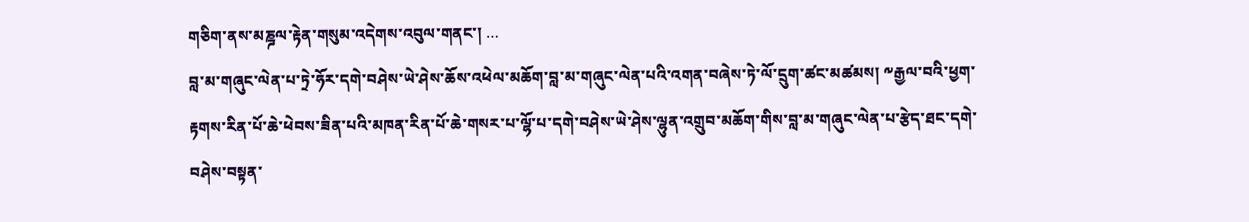གཅིག་ནས་མཎྜལ་རྟེན་གསུམ་འདེགས་འབུལ་གནང་། …
བླ་མ་གཞུང་ལེན་པ་ཏྲེ་ཧོར་དགེ་བཤེས་ཡེ་ཤེས་ཆོས་འཕེལ་མཆོག་བླ་མ་གཞུང་ལེན་པའི་འགན་བཞེས་ཏེ་ལོ་དྲུག་ཚང་མཚམས། ༸རྒྱལ་བའི་ཕྱག་རྟགས་རིན་པོ་ཆེ་ཕེབས་ཟིན་པའི་མཁན་རིན་པོ་ཆེ་གསར་པ་ལྷོ་པ་དགེ་བཤེས་ཡེ་ཤེས་ལྷུན་འགྲུབ་མཆོག་གིས་བླ་མ་གཞུང་ལེན་པ་རྩེད་ཐང་དགེ་བཤེས་བསྟན་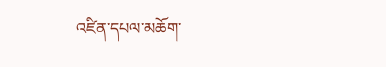འཛིན་དཔལ་མཆོག་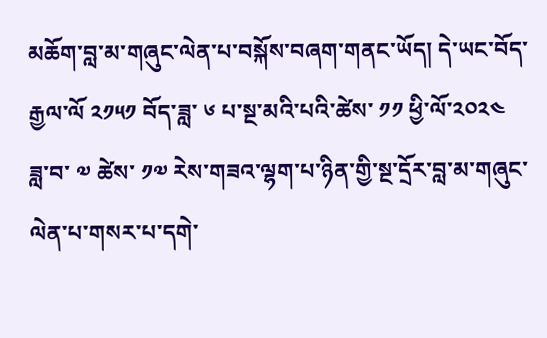མཆོག་བླ་མ་གཞུང་ལེན་པ་བསྐོས་བཞག་གནང་ཡོད། དེ་ཡང་བོད་རྒྱལ་ལོ ༢༡༥༡ བོད་ཟླ་ ༦ པ་སྔ་མའི་པའི་ཚེས་ ༡༡ ཕྱི་ལོ་༢༠༢༤ ཟླ་བ་ ༧ ཚེས་ ༡༧ རེས་གཟའ་ལྷག་པ་ཉིན་གྱི་སྔ་དྲོར་བླ་མ་གཞུང་ལེན་པ་གསར་པ་དགེ་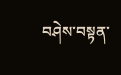བཤེས་བསྟན་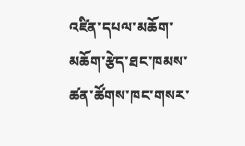འཛིན་དཔལ་མཆོག་མཆོག་རྩེད་ཐང་ཁམས་ཚན་ཚོགས་ཁང་གསར་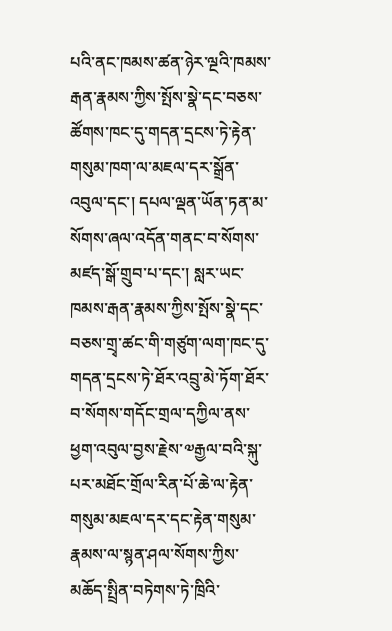པའི་ནང་ཁམས་ཚན་ཉེར་ལྔའི་ཁམས་རྒན་རྣམས་ཀྱིས་སྤོས་སྣེ་དང་བཅས་ཚོགས་ཁང་དུ་གདན་དྲངས་ཏེ་རྟེན་གསུམ་ཁག་ལ་མཇལ་དར་སྒྲོན་འབུལ་དང་། དཔལ་ལྡན་ཡོན་ཏན་མ་སོགས་ཞལ་འདོན་གནང་བ་སོགས་མཛད་སྒོ་གྲུབ་པ་དང་། སླར་ཡང་ཁམས་རྒན་རྣམས་ཀྱིས་སྤོས་སྣེ་དང་བཅས་གྲྭ་ཚང་གི་གཙུག་ལག་ཁང་དུ་གདན་དྲངས་ཏེ་ཐོར་འབྲུ་མེ་ཏོག་ཐོར་བ་སོགས་གདོང་གྲལ་དཀྱིལ་ནས་ཕྱག་འབུལ་བྱས་རྗེས་༧རྒྱལ་བའི་སྐུ་པར་མཐོང་གྲོལ་རིན་པོ་ཆེ་ལ་རྟེན་གསུམ་མཇལ་དར་དང་རྟེན་གསུམ་རྣམས་ལ་སྙན་ཤལ་སོགས་ཀྱིས་མཆོད་སྤྲིན་བཏེགས་ཏེ་ཁྲིའི་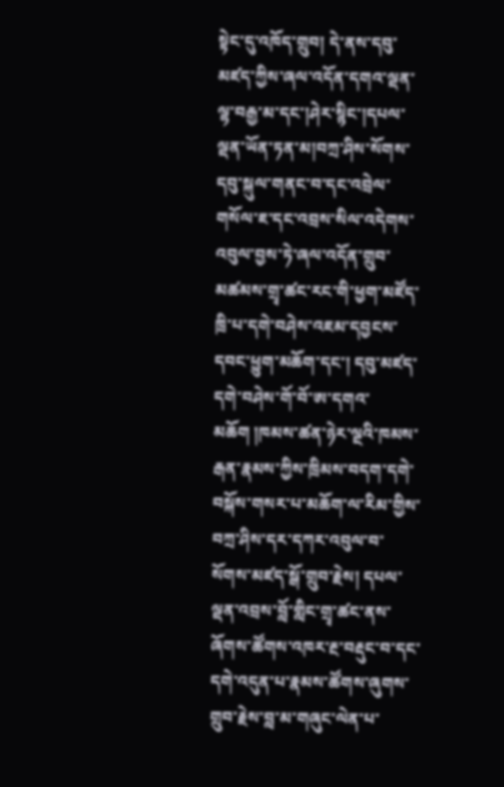སྟེང་དུ་འཁོད་གྲུབ། དེ་ནས་དབུ་མཛད་ཀྱིས་ཞལ་འདོན་དགའ་ལྡན་ལྷ་བརྒྱ་མ་དང་།ཤེར་སྙིང་།དཔལ་ལྡན་ཡོན་ཏན་མ།བཀྲ་ཤིས་སོགས་དབུ་སྐུལ་གནང་བ་དང་འབྲེལ་གསོལ་ཇ་དང་འབྲས་སིལ་འདེགས་འབུལ་བྱས་ཏེ་ཞལ་འདོན་གྲུབ་མཚམས་གྲྭ་ཚང་རང་གི་ཕྱག་མཛོད་ཁྲི་པ་དགེ་བཤེས་འཇམ་དབྱངས་དབང་ཕྱུག་མཆོག་དང་། དབུ་མཛད་དགེ་བཤེས་གོ་བོ་ཨ་དགའ་མཆོག །ཁམས་ཚན་ཉེར་ལྔའི་ཁམས་རྒན་རྣམས་ཀྱིས་ཁྲིམས་བདག་དགེ་བསྐོས་གསར་པ་མཆོག་ལ་རིམ་གྱིས་བཀྲ་ཤིས་དར་དཀར་འབུལ་བ་སོགས་མཛད་སྒོ་གྲུབ་རྗེས། དཔལ་ལྡན་འབྲས་བློ་གླིང་གྲྭ་ཚང་ནས་ཞོགས་ཚོགས་འཁར་རྔ་བརྡུང་བ་དང་དགེ་འདུན་པ་རྣམས་ཚོགས་ཞུགས་གྲུབ་རྗེས་བླ་མ་གཞུང་ལེན་པ་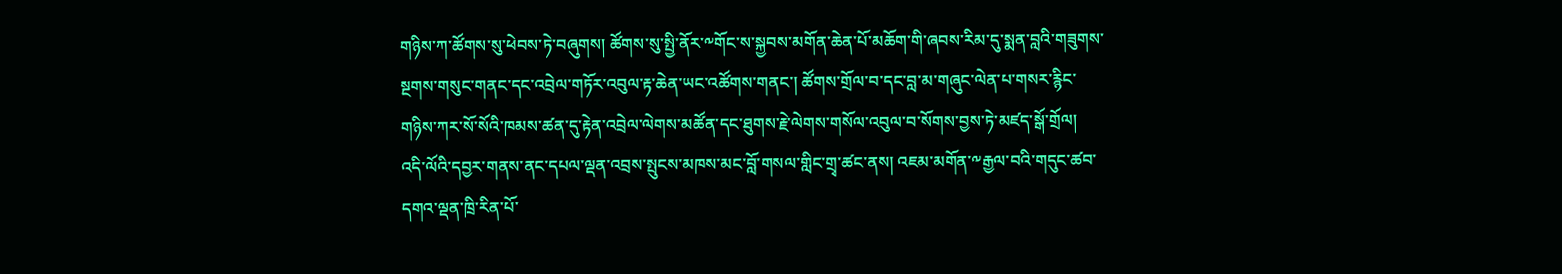གཉིས་ཀ་ཚོགས་སུ་ཕེབས་ཏེ་བཞུགས། ཚོགས་སུ་སྤྱི་ནོར་༸གོང་ས་སྐྱབས་མགོན་ཆེན་པོ་མཆོག་གི་ཞབས་རིམ་དུ་སྨན་བླའི་གཟུགས་སྔགས་གསུང་གནང་དང་འབྲེལ་གཏོར་འབུལ་རྟ་ཆེན་ཡང་འཚོགས་གནང་། ཚོགས་གྲོལ་བ་དང་བླ་མ་གཞུང་ལེན་པ་གསར་རྙིང་གཉིས་ཀར་སོ་སོའི་ཁམས་ཚན་དུ་རྟེན་འབྲེལ་ལེགས་མཚོན་དང་ཐུགས་རྗེ་ལེགས་གསོལ་འབུལ་བ་སོགས་བྱས་ཏེ་མཛད་སྒོ་གྲོལ།
འདི་ལོའི་དབྱར་གནས་ནང་དཔལ་ལྡན་འབྲས་སྤུངས་མཁས་མང་བློ་གསལ་གླིང་གྲྭ་ཚང་ནས། འཇམ་མགོན་༸རྒྱལ་བའི་གདུང་ཚབ་དགའ་ལྡན་ཁྲི་རིན་པོ་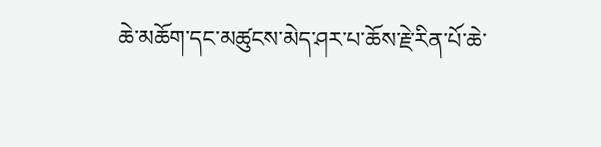ཆེ་མཆོག་དང་མཚུངས་མེད་ཤར་པ་ཆོས་རྗེ་རིན་པོ་ཆེ་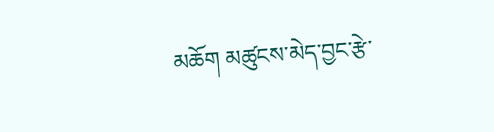མཆོག མཚུངས་མེད་བྱང་རྩེ་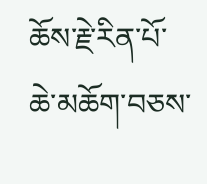ཆོས་རྗེ་རིན་པོ་ཆེ་མཆོག་བཅས་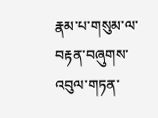རྣམ་པ་གསུམ་ལ་བརྟན་བཞུགས་འབུལ་གཏན་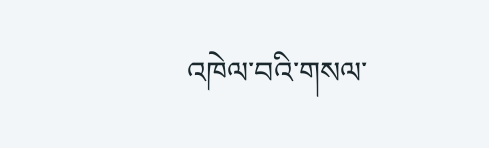འཁེལ་བའི་གསལ་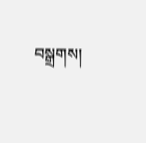བསྒྲགས།